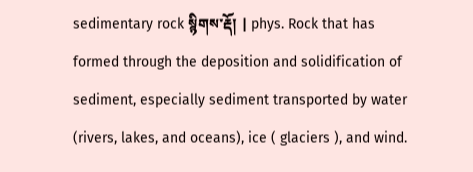sedimentary rock སྙིགས་རྡོ། | phys. Rock that has formed through the deposition and solidification of sediment, especially sediment transported by water (rivers, lakes, and oceans), ice ( glaciers ), and wind.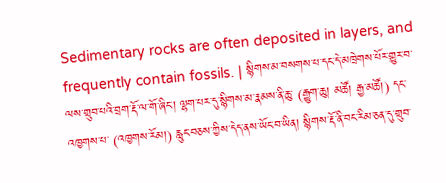Sedimentary rocks are often deposited in layers, and frequently contain fossils. | སྙིགས་མ་བསགས་པ་དང་དེ་མཁྲེགས་པོར་གྱུར་བ་ལས་གྲུབ་པའི་བྲག་རྡོ་ལ་གོ་ཞིང་། ལྷག་པར་དུ་སྙིགས་མ་རྣམས་ནི་ཆུ་ (རྒྱུག་ཆུ། མཚོ། རྒྱ་མཚོ།) དང་འཁྱགས་པ་ (འཁྱགས་རོམ།) རླུང་བཅས་ཀྱིས་དེད་ནས་ཡོང་བ་ཡིན། སྙིགས་རྡོ་ནི་བང་རིམ་ཅན་དུ་གྲུབ་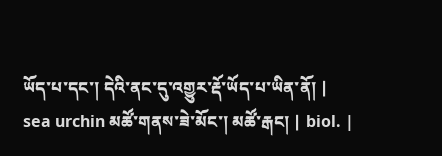ཡོད་པ་དང་། དེའི་ནང་དུ་འགྱུར་རྡོ་ཡོད་པ་ཡིན་ནོ། |
sea urchin མཚོ་གནས་ཟེ་མོང་། མཚོ་རྒང། | biol. |